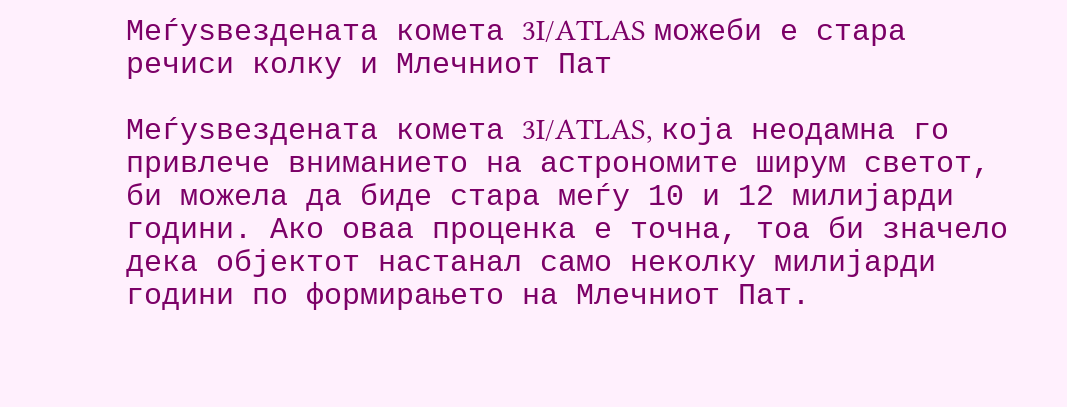Меѓуѕвездената комета 3I/ATLAS можеби е стара речиси колку и Млечниот Пат

Меѓуѕвездената комета 3I/ATLAS, која неодамна го привлече вниманието на астрономите ширум светот, би можела да биде стара меѓу 10 и 12 милијарди години. Ако оваа проценка е точна, тоа би значело дека објектот настанал само неколку милијарди години по формирањето на Млечниот Пат.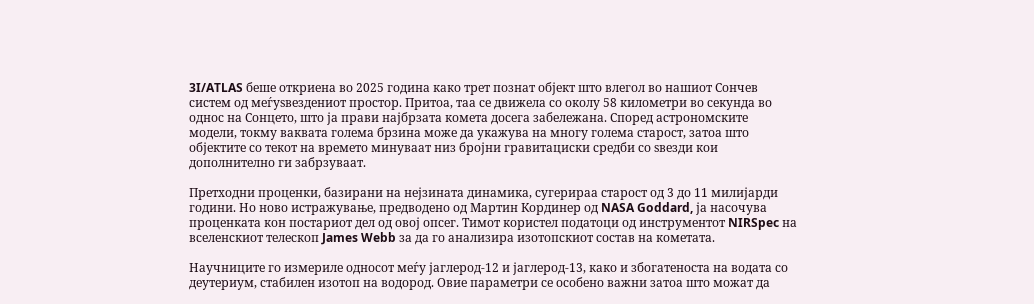3I/ATLAS беше откриена во 2025 година како трет познат објект што влегол во нашиот Сончев систем од меѓуѕвездениот простор. Притоа, таа се движела со околу 58 километри во секунда во однос на Сонцето, што ја прави најбрзата комета досега забележана. Според астрономските модели, токму ваквата голема брзина може да укажува на многу голема старост, затоа што објектите со текот на времето минуваат низ бројни гравитациски средби со ѕвезди кои дополнително ги забрзуваат.

Претходни проценки, базирани на нејзината динамика, сугерираа старост од 3 до 11 милијарди години. Но ново истражување, предводено од Мартин Кординер од NASA Goddard, ја насочува проценката кон постариот дел од овој опсег. Тимот користел податоци од инструментот NIRSpec на вселенскиот телескоп James Webb за да го анализира изотопскиот состав на кометата.

Научниците го измериле односот меѓу јаглерод-12 и јаглерод-13, како и збогатеноста на водата со деутериум, стабилен изотоп на водород. Овие параметри се особено важни затоа што можат да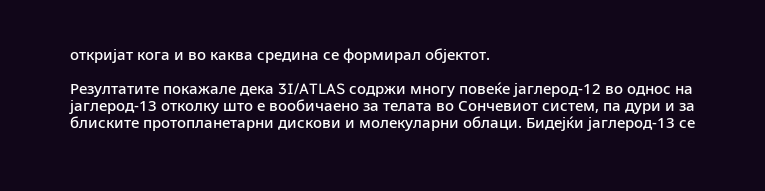откријат кога и во каква средина се формирал објектот.

Резултатите покажале дека 3I/ATLAS содржи многу повеќе јаглерод-12 во однос на јаглерод-13 отколку што е вообичаено за телата во Сончевиот систем, па дури и за блиските протопланетарни дискови и молекуларни облаци. Бидејќи јаглерод-13 се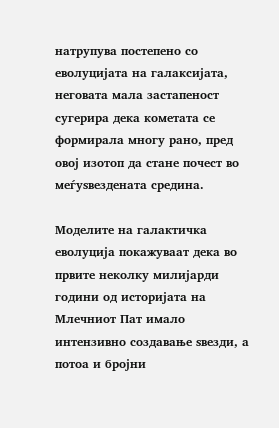натрупува постепено со еволуцијата на галаксијата, неговата мала застапеност сугерира дека кометата се формирала многу рано, пред овој изотоп да стане почест во меѓуѕвездената средина.

Моделите на галактичка еволуција покажуваат дека во првите неколку милијарди години од историјата на Млечниот Пат имало интензивно создавање ѕвезди, а потоа и бројни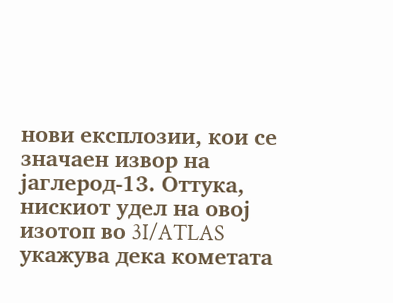нови експлозии, кои се значаен извор на јаглерод-13. Оттука, нискиот удел на овој изотоп во 3I/ATLAS укажува дека кометата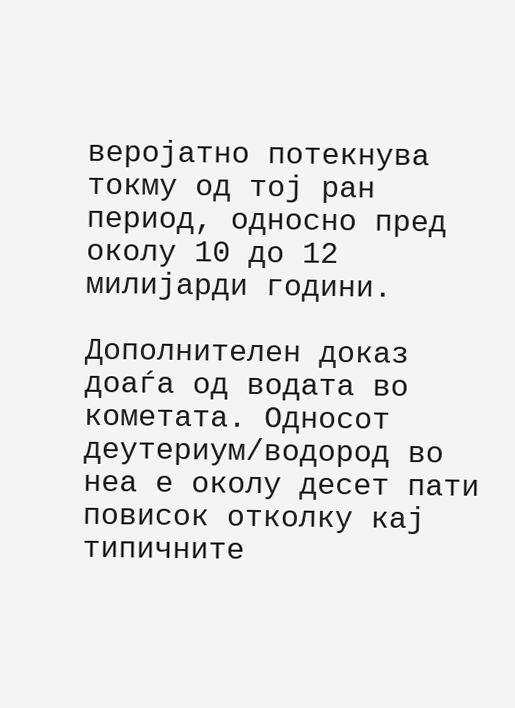веројатно потекнува токму од тој ран период, односно пред околу 10 до 12 милијарди години.

Дополнителен доказ доаѓа од водата во кометата. Односот деутериум/водород во неа е околу десет пати повисок отколку кај типичните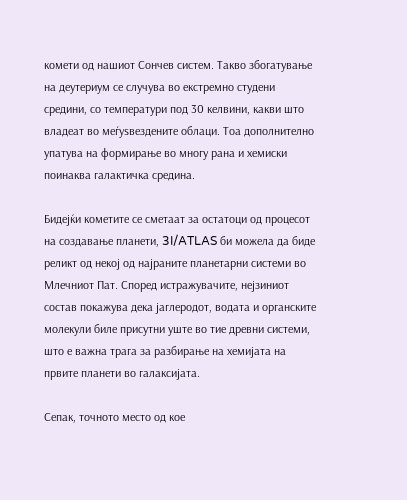комети од нашиот Сончев систем. Такво збогатување на деутериум се случува во екстремно студени средини, со температури под 30 келвини, какви што владеат во меѓуѕвездените облаци. Тоа дополнително упатува на формирање во многу рана и хемиски поинаква галактичка средина.

Бидејќи кометите се сметаат за остатоци од процесот на создавање планети, 3I/ATLAS би можела да биде реликт од некој од најраните планетарни системи во Млечниот Пат. Според истражувачите, нејзиниот состав покажува дека јаглеродот, водата и органските молекули биле присутни уште во тие древни системи, што е важна трага за разбирање на хемијата на првите планети во галаксијата.

Сепак, точното место од кое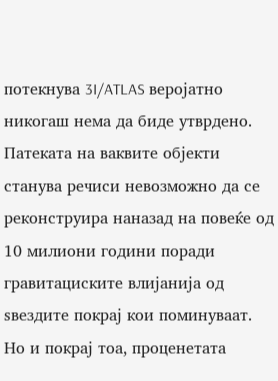потекнува 3I/ATLAS веројатно никогаш нема да биде утврдено. Патеката на ваквите објекти станува речиси невозможно да се реконструира наназад на повеќе од 10 милиони години поради гравитациските влијанија од ѕвездите покрај кои поминуваат. Но и покрај тоа, проценетата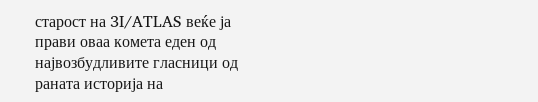старост на 3I/ATLAS веќе ја прави оваа комета еден од највозбудливите гласници од раната историја на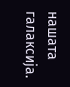нашата галаксија.